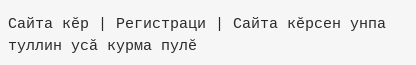Сайта кӗр | Регистраци | Сайта кӗрсен унпа туллин усӑ курма пулӗ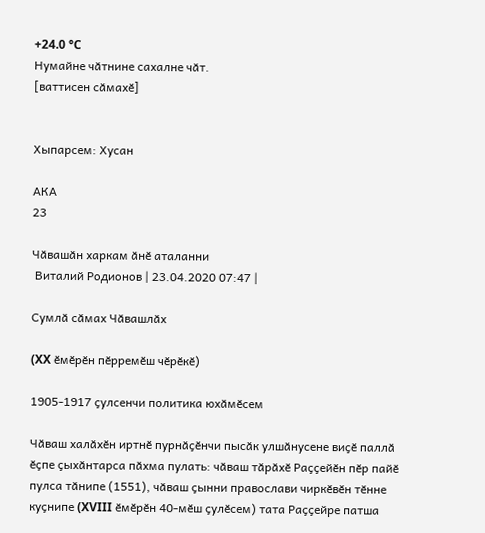+24.0 °C
Нумайне чӑтнине сахалне чӑт.
[ваттисен сӑмахӗ]


Хыпарсем: Хусан

АКА
23

Чӑвашӑн харкам ӑнӗ аталанни
 Виталий Родионов | 23.04.2020 07:47 |

Сумлӑ сӑмах Чӑвашлӑх

(XX ӗмӗрӗн пӗрремӗш чӗрӗкӗ)

1905‑1917 ҫулсенчи политика юхӑмӗсем

Чӑваш халӑхӗн иртнӗ пурнӑҫӗнчи пысӑк улшӑнусене виҫӗ паллӑ ӗҫпе ҫыхӑнтарса пӑхма пулать: чӑваш тӑрӑхӗ Раҫҫейӗн пӗр пайӗ пулса тӑнипе (1551), чӑваш ҫынни православи чиркӗвӗн тӗнне куҫнипе (XVIII ӗмӗрӗн 40-мӗш ҫулӗсем) тата Раҫҫейре патша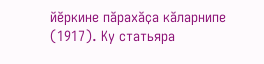йӗркине пӑрахӑҫа кӑларнипе (1917). Ку статьяра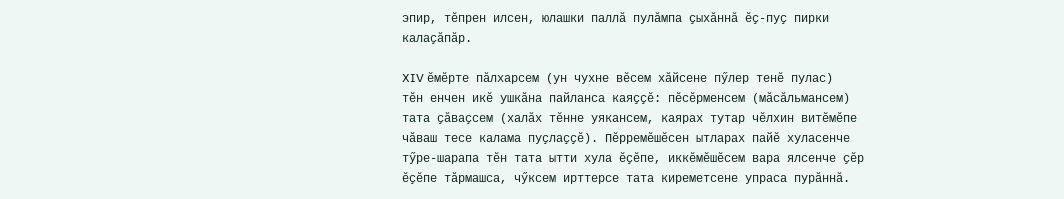эпир, тӗпрен илсен, юлашки паллӑ пулӑмпа ҫыхӑннӑ ӗҫ-пуҫ пирки калаҫӑпӑр.

XIV ӗмӗрте пӑлхарсем (ун чухне вӗсем хӑйсене пӳлер тенӗ пулас) тӗн енчен икӗ ушкӑна пайланса каяҫҫӗ: пӗсӗрменсем (мӑсӑльмансем) тата ҫӑваҫсем (халӑх тӗнне уякансем, каярах тутар чӗлхин витӗмӗпе чӑваш тесе калама пуҫлаҫҫӗ). Пӗрремӗшӗсен ытларах пайӗ хуласенче тӳре-шарапа тӗн тата ытти хула ӗҫӗпе, иккӗмӗшӗсем вара ялсенче ҫӗр ӗҫӗпе тӑрмашса, чӳксем ирттерсе тата киреметсене упраса пурӑннӑ.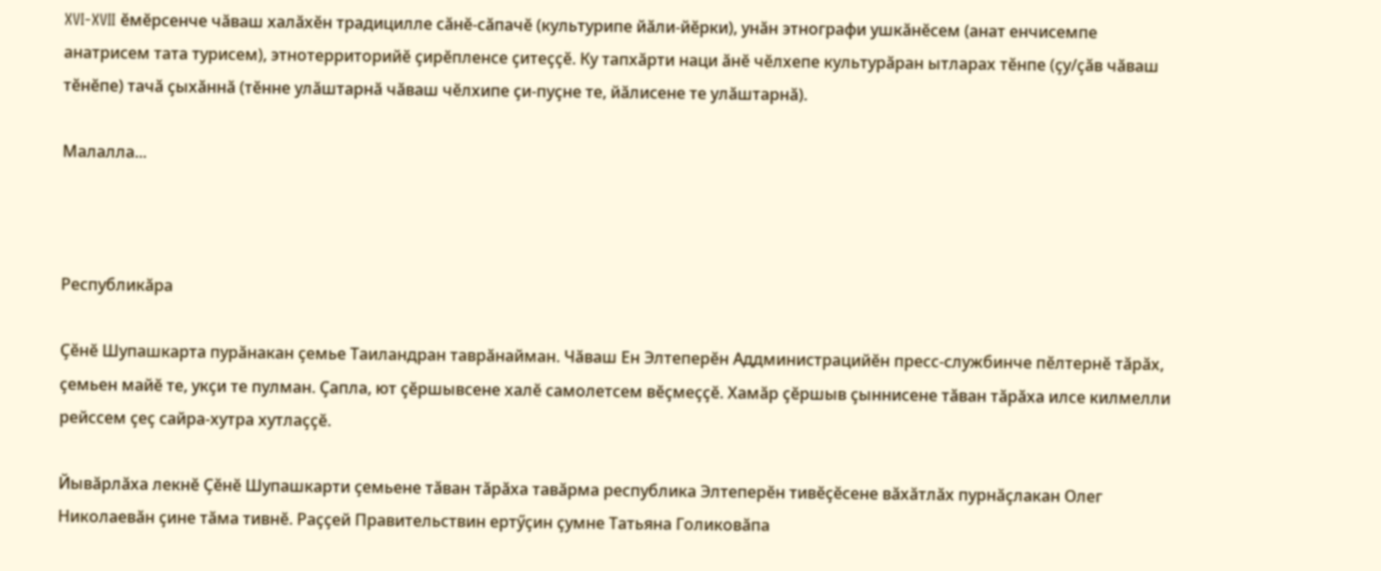XVI‑XVII ӗмӗрсенче чӑваш халӑхӗн традицилле сӑнӗ-сӑпачӗ (культурипе йӑли-йӗрки), унӑн этнографи ушкӑнӗсем (анат енчисемпе анатрисем тата турисем), этнотерриторийӗ ҫирӗпленсе ҫитеҫҫӗ. Ку тапхӑрти наци ӑнӗ чӗлхепе культурӑран ытларах тӗнпе (ҫу/ҫӑв чӑваш тӗнӗпе) тачӑ ҫыхӑннӑ (тӗнне улӑштарнӑ чӑваш чӗлхипе ҫи-пуҫне те, йӑлисене те улӑштарнӑ).

Малалла...



Республикӑра

Ҫӗнӗ Шупашкарта пурӑнакан ҫемье Таиландран таврӑнайман. Чӑваш Ен Элтеперӗн Аддминистрацийӗн пресс-службинче пӗлтернӗ тӑрӑх, ҫемьен майӗ те, укҫи те пулман. Ҫапла, ют ҫӗршывсене халӗ самолетсем вӗҫмеҫҫӗ. Хамӑр ҫӗршыв ҫыннисене тӑван тӑрӑха илсе килмелли рейссем ҫеҫ сайра-хутра хутлаҫҫӗ.

Йывӑрлӑха лекнӗ Ҫӗнӗ Шупашкарти ҫемьене тӑван тӑрӑха тавӑрма республика Элтеперӗн тивӗҫӗсене вӑхӑтлӑх пурнӑҫлакан Олег Николаевӑн ҫине тӑма тивнӗ. Раҫҫей Правительствин ертӳҫин ҫумне Татьяна Голиковӑпа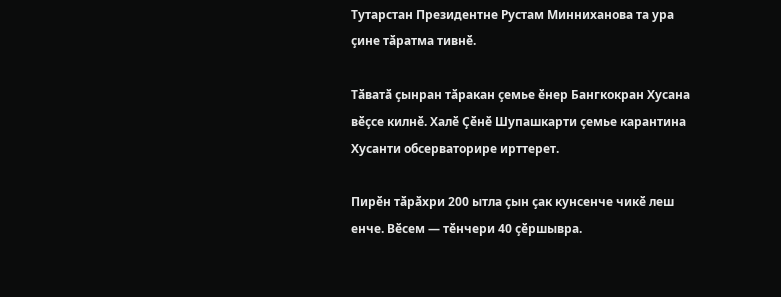Тутарстан Президентне Рустам Минниханова та ура ҫине тӑратма тивнӗ.

Тӑватӑ ҫынран тӑракан ҫемье ӗнер Бангкокран Хусана вӗҫсе килнӗ. Халӗ Ҫӗнӗ Шупашкарти ҫемье карантина Хусанти обсерваторире ирттерет.

Пирӗн тӑрӑхри 200 ытла ҫын ҫак кунсенче чикӗ леш енче. Вӗсем — тӗнчери 40 ҫӗршывра.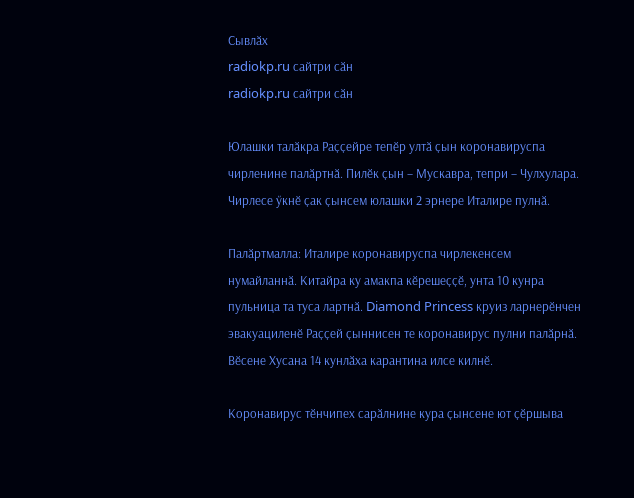Сывлӑх
radiokp.ru сайтри сӑн
radiokp.ru сайтри сӑн

Юлашки талӑкра Раҫҫейре тепӗр ултӑ ҫын коронавируспа чирленине палӑртнӑ. Пилӗк ҫын – Мускавра, тепри – Чулхулара. Чирлесе ӳкнӗ ҫак ҫынсем юлашки 2 эрнере Италире пулнӑ.

Палӑртмалла: Италире коронавируспа чирлекенсем нумайланнӑ. Китайра ку амакпа кӗрешеҫҫӗ, унта 10 кунра пульница та туса лартнӑ. Diamond Princess круиз ларнерӗнчен эвакуациленӗ Раҫҫей ҫыннисен те коронавирус пулни палӑрнӑ. Вӗсене Хусана 14 кунлӑха карантина илсе килнӗ.

Коронавирус тӗнчипех сарӑлнине кура ҫынсене ют ҫӗршыва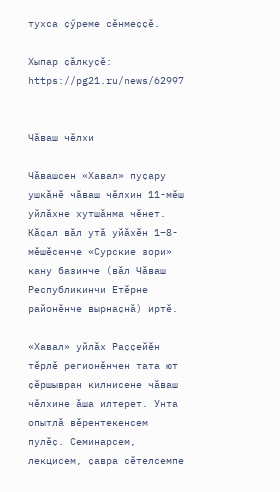тухса ҫӳреме сӗнмеҫҫӗ.

Хыпар ҫӑлкуҫӗ: https://pg21.ru/news/62997


Чӑваш чӗлхи

Чӑвашсен «Хавал» пуҫару ушкӑнӗ чӑваш чӗлхин 11-мӗш уйлӑхне хутшӑнма чӗнет. Кӑҫал вӑл утӑ уйӑхӗн 1–8-мӗшӗсенче «Сурские зори» кану базинче (вӑл Чӑваш Республикинчи Етӗрне районӗнче вырнаҫнӑ) иртӗ.

«Хавал» уйлӑх Раҫҫейӗн тӗрлӗ регионӗнчен тата ют ҫӗршывран килнисене чӑваш чӗлхине ӑша илтерет. Унта опытлӑ вӗрентекенсем пулӗҫ. Семинарсем, лекцисем, ҫавра сӗтелсемпе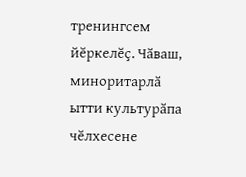тренингсем йӗркелӗҫ. Чӑваш, миноритарлӑ ытти культурӑпа чӗлхесене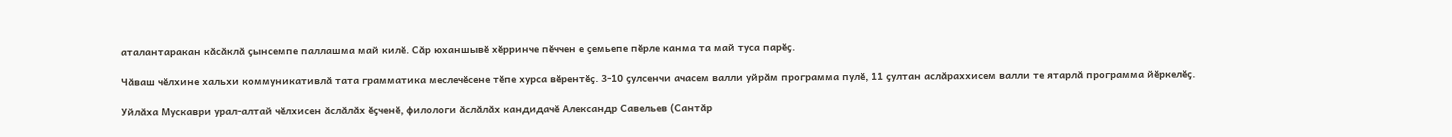аталантаракан кӑсӑклӑ ҫынсемпе паллашма май килӗ. Сӑр юханшывӗ хӗрринче пӗччен е ҫемьепе пӗрле канма та май туса парӗҫ.

Чӑваш чӗлхине хальхи коммуникативлӑ тата грамматика меслечӗсене тӗпе хурса вӗрентӗҫ. 3-10 ҫулсенчи ачасем валли уйрӑм программа пулӗ, 11 ҫултан аслӑраххисем валли те ятарлӑ программа йӗркелӗҫ.

Уйлӑха Мускаври урал-алтай чӗлхисен ӑслӑлӑх ӗҫченӗ, филологи ӑслӑлӑх кандидачӗ Александр Савельев (Сантӑр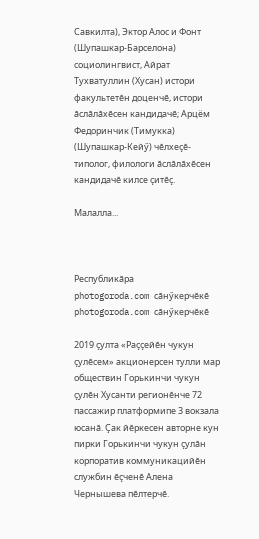Савкилта), Эктор Алос и Фонт (Шупашкар-Барселона) социолингвист, Айрат Тухватуллин (Хусан) истори факультетӗн доценчӗ, истори ӑслӑлӑхӗсен кандидачӗ; Арцём Федоринчик (Тимукка) (Шупашкар-Кейӳ) чӗлхеҫӗ-типолог, филологи ӑслӑлӑхӗсен кандидачӗ килсе ҫитӗҫ.

Малалла...



Республикӑра
photogoroda.com сӑнӳкерчӗкӗ
photogoroda.com сӑнӳкерчӗкӗ

2019 ҫулта «Раҫҫейӗн чукун ҫулӗсем» акционерсен тулли мар обществин Горькинчи чукун ҫулӗн Хусанти регионӗнче 72 пассажир платформипе 3 вокзала юсанӑ. Ҫак йӗркесен авторне кун пирки Горькинчи чукун ҫулӑн корпоратив коммуникацийӗн службин ӗҫченӗ Алена Чернышева пӗлтерчӗ.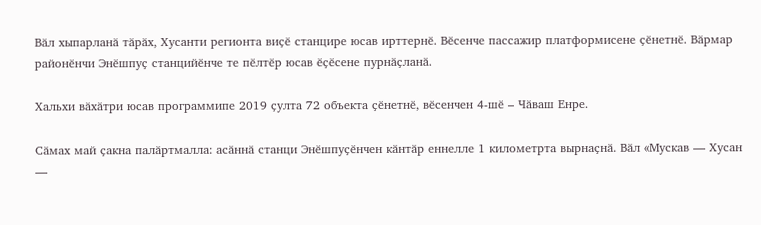Вӑл хыпарланӑ тӑрӑх, Хусанти регионта виҫӗ станцире юсав ирттернӗ. Вӗсенче пассажир платформисене ҫӗнетнӗ. Вӑрмар районӗнчи Энӗшпуҫ станцийӗнче те пӗлтӗр юсав ӗҫӗсене пурнӑҫланӑ.

Хальхи вӑхӑтри юсав программипе 2019 ҫулта 72 объекта ҫӗнетнӗ, вӗсенчен 4-шӗ – Чӑваш Енре.

Сӑмах май ҫакна палӑртмалла: асӑннӑ станци Энӗшпуҫӗнчен кӑнтӑр еннелле 1 километрта вырнаҫнӑ. Вӑл «Мускав — Хусан —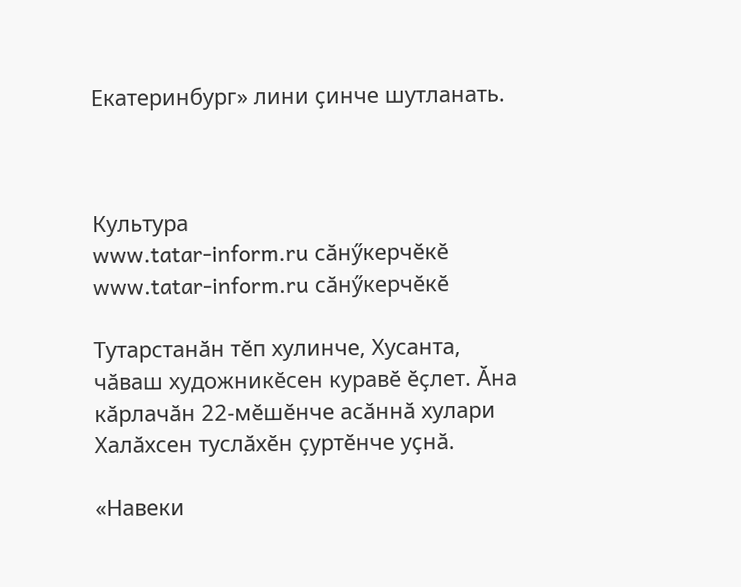Екатеринбург» лини ҫинче шутланать.



Культура
www.tatar-inform.ru сӑнӳкерчӗкӗ
www.tatar-inform.ru сӑнӳкерчӗкӗ

Тутарстанӑн тӗп хулинче, Хусанта, чӑваш художникӗсен куравӗ ӗҫлет. Ӑна кӑрлачӑн 22-мӗшӗнче асӑннӑ хулари Халӑхсен туслӑхӗн ҫуртӗнче уҫнӑ.

«Навеки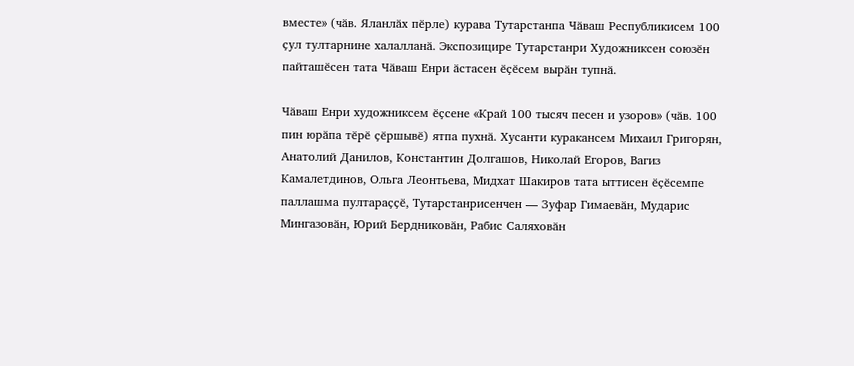вместе» (чӑв. Яланлӑх пӗрле) курава Тутарстанпа Чӑваш Республикисем 100 ҫул тултарнине халалланӑ. Экспозицире Тутарстанри Художниксен союзӗн пайташӗсен тата Чӑваш Енри ӑстасен ӗҫӗсем вырӑн тупнӑ.

Чӑваш Енри художниксем ӗҫсене «Край 100 тысяч песен и узоров» (чӑв. 100 пин юрӑпа тӗрӗ ҫӗршывӗ) ятпа пухнӑ. Хусанти куракансем Михаил Григорян, Анатолий Данилов, Константин Долгашов, Николай Егоров, Вагиз Камалетдинов, Ольга Леонтьева, Мидхат Шакиров тата ыттисен ӗҫӗсемпе паллашма пултараҫҫӗ, Тутарстанрисенчен — Зуфар Гимаевӑн, Мударис Мингазовӑн, Юрий Бердниковӑн, Рабис Саляховӑн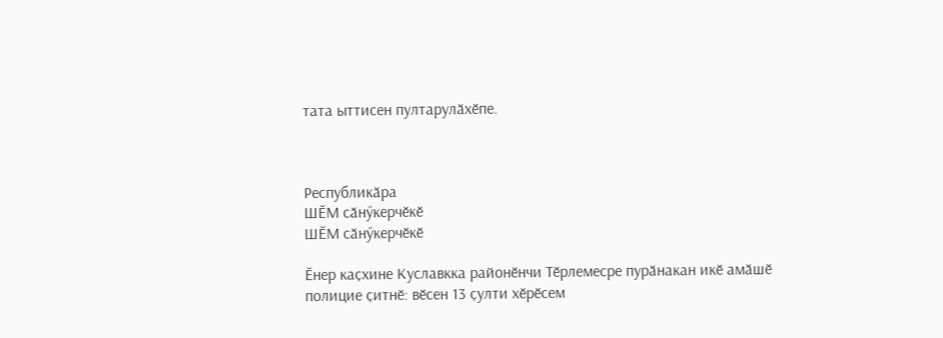тата ыттисен пултарулӑхӗпе.



Республикӑра
ШӖМ сӑнӳкерчӗкӗ
ШӖМ сӑнӳкерчӗкӗ

Ӗнер каҫхине Куславкка районӗнчи Тӗрлемесре пурӑнакан икӗ амӑшӗ полицие ҫитнӗ: вӗсен 13 ҫулти хӗрӗсем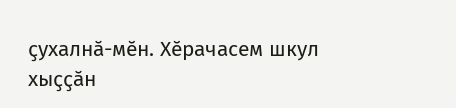ҫухалнӑ-мӗн. Хӗрачасем шкул хыҫҫӑн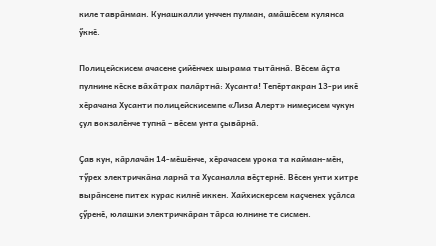киле таврӑнман. Кунашкалли унччен пулман, амӑшӗсем кулянса ӳкнӗ.

Полицейскисем ачасене ҫийӗнчех шырама тытӑннӑ. Вӗсем ӑҫта пулнине кӗске вӑхӑтрах палӑртнӑ: Хусанта! Тепӗртакран 13-ри икӗ хӗрачана Хусанти полицейскисемпе «Лиза Алерт» нимеҫисем чукун ҫул вокзалӗнче тупнӑ – вӗсем унта ҫывӑрнӑ.

Ҫав кун, кӑрлачӑн 14-мӗшӗнче, хӗрачасем урока та кайман-мӗн, тӳрех электричкӑна ларнӑ та Хусаналла вӗҫтернӗ. Вӗсен унти хитре вырӑнсене питех курас килнӗ иккен. Хайхискерсем каҫченех уҫӑлса ҫӳренӗ, юлашки электричкӑран тӑрса юлнине те сисмен.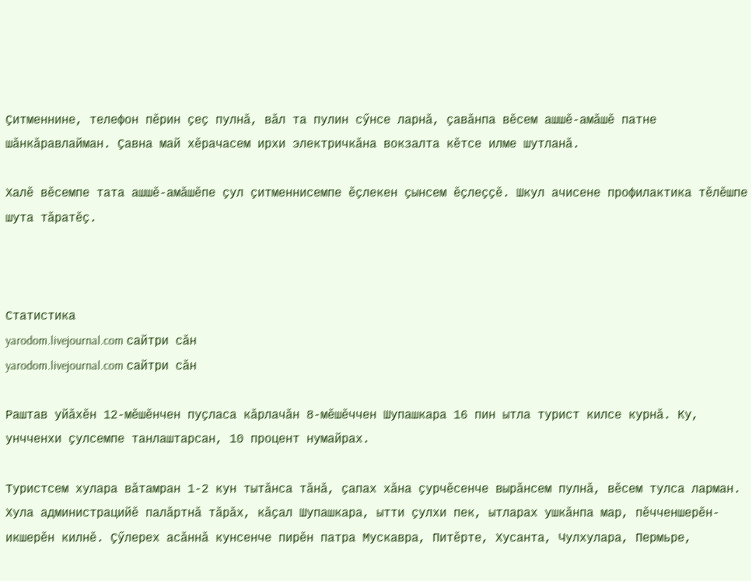Ҫитменнине, телефон пӗрин ҫеҫ пулнӑ, вӑл та пулин сӳнсе ларнӑ, ҫавӑнпа вӗсем ашшӗ-амӑшӗ патне шӑнкӑравлайман. Ҫавна май хӗрачасем ирхи электричкӑна вокзалта кӗтсе илме шутланӑ.

Халӗ вӗсемпе тата ашшӗ-амӑшӗпе ҫул ҫитменнисемпе ӗҫлекен ҫынсем ӗҫлеҫҫӗ. Шкул ачисене профилактика тӗлӗшпе шута тӑратӗҫ.



Статистика
yarodom.livejournal.com сайтри сӑн
yarodom.livejournal.com сайтри сӑн

Раштав уйӑхӗн 12-мӗшӗнчен пуҫласа кӑрлачӑн 8-мӗшӗччен Шупашкара 16 пин ытла турист килсе курнӑ. Ку, унчченхи ҫулсемпе танлаштарсан, 10 процент нумайрах.

Туристсем хулара вӑтамран 1-2 кун тытӑнса тӑнӑ, ҫапах хӑна ҫурчӗсенче вырӑнсем пулнӑ, вӗсем тулса ларман. Хула администрацийӗ палӑртнӑ тӑрӑх, кӑҫал Шупашкара, ытти ҫулхи пек, ытларах ушкӑнпа мар, пӗчченшерӗн-икшерӗн килнӗ. Ҫӳлерех асӑннӑ кунсенче пирӗн патра Мускавра, Питӗрте, Хусанта, Чулхулара, Пермьре,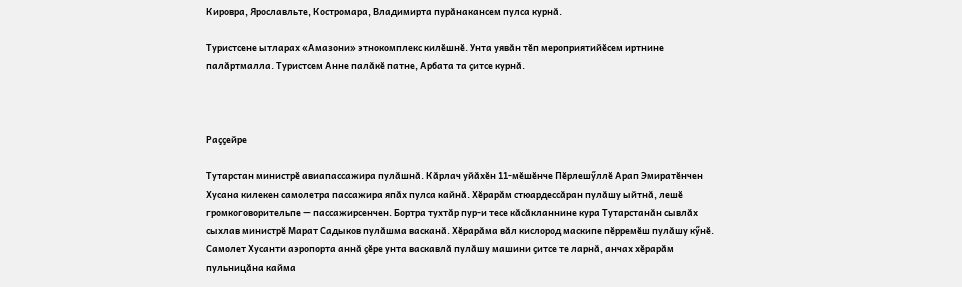Кировра, Ярославльте, Костромара, Владимирта пурӑнакансем пулса курнӑ.

Туристсене ытларах «Амазони» этнокомплекс килӗшнӗ. Унта уявӑн тӗп мероприятийӗсем иртнине палӑртмалла. Туристсем Анне палӑкӗ патне, Арбата та ҫитсе курнӑ.



Раҫҫейре

Тутарстан министрӗ авиапассажира пулӑшнӑ. Кӑрлач уйӑхӗн 11-мӗшӗнче Пӗрлешӳллӗ Арап Эмиратӗнчен Хусана килекен самолетра пассажира япӑх пулса кайнӑ. Хӗрарӑм стюардессӑран пулӑшу ыйтнӑ, лешӗ громкоговорительпе — пассажирсенчен. Бортра тухтӑр пур-и тесе кӑсӑкланнине кура Тутарстанӑн сывлӑх сыхлав министрӗ Марат Садыков пулӑшма васканӑ. Хӗрарӑма вӑл кислород маскипе пӗрремӗш пулӑшу кӳнӗ. Самолет Хусанти аэропорта аннӑ ҫӗре унта васкавлӑ пулӑшу машини ҫитсе те ларнӑ, анчах хӗрарӑм пульницӑна кайма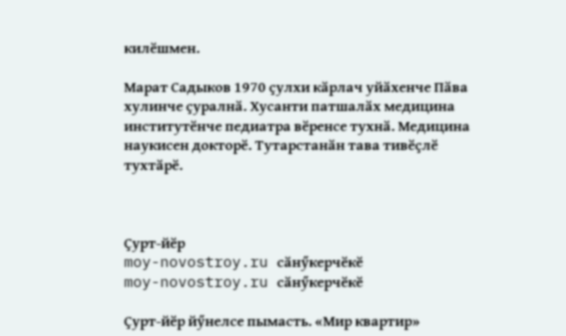килӗшмен.

Марат Садыков 1970 ҫулхи кӑрлач уйӑхенче Пӑва хулинче ҫуралнӑ. Хусанти патшалӑх медицина институтӗнче педиатра вӗренсе тухнӑ. Медицина наукисен докторӗ. Тутарстанӑн тава тивӗҫлӗ тухтӑрӗ.



Ҫурт-йӗр
moy-novostroy.ru сӑнӳкерчӗкӗ
moy-novostroy.ru сӑнӳкерчӗкӗ

Ҫурт-йӗр йӳнелсе пымасть. «Мир квартир»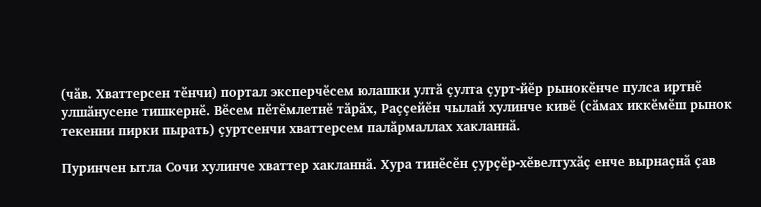(чӑв. Хваттерсен тӗнчи) портал эксперчӗсем юлашки ултӑ ҫулта ҫурт-йӗр рынокӗнче пулса иртнӗ улшӑнусене тишкернӗ. Вӗсем пӗтӗмлетнӗ тӑрӑх, Раҫҫейӗн чылай хулинче кивӗ (сӑмах иккӗмӗш рынок текенни пирки пырать) ҫуртсенчи хваттерсем палӑрмаллах хакланнӑ.

Пуринчен ытла Сочи хулинче хваттер хакланнӑ. Хура тинӗсӗн ҫурҫӗр-хӗвелтухӑҫ енче вырнаҫнӑ ҫав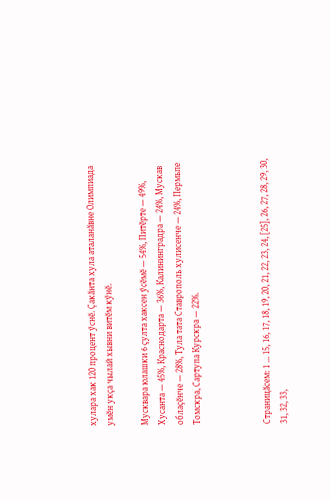хулара хак 120 процент ӳснӗ. Ҫакӑнта хула аталанӑвне Олимпиада умӗн укҫа чылай хывни витӗм кӳнӗ.

Мусквара юлашки 6 ҫулта хаксен ӳсӗмӗ — 54%, Питӗрте — 49%, Хусанта — 45%, Краснодарта — 36%, Калининградра — 24%, Мускав облаҫӗнче — 28%, Тула тата Ставрополь хулисенче — 24%, Пермьпе Томскра, Сартупа Курскра — 22%.



Страницӑсем: 1 ... 15, 16, 17, 18, 19, 20, 21, 22, 23, 24, [25], 26, 27, 28, 29, 30, 31, 32, 33,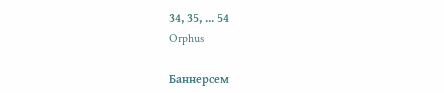34, 35, ... 54
Orphus

Баннерсем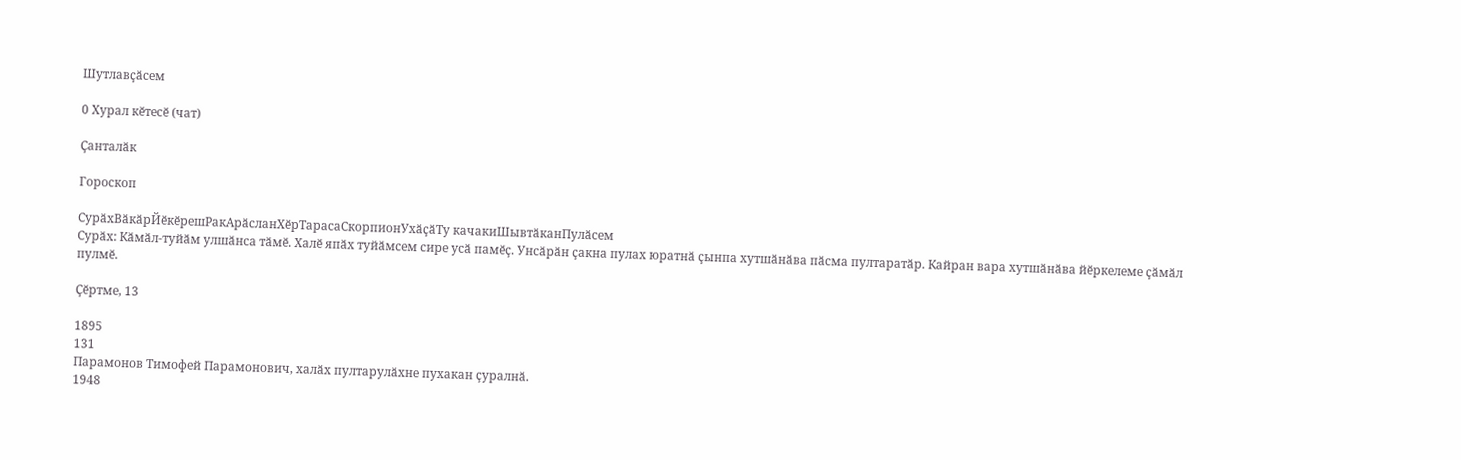Шутлавҫӑсем

0 Хурал кӗтесӗ (чат)

Ҫанталӑк

Гороскоп

СурӑхВӑкӑрЙӗкӗрешРакАрӑсланХӗрТарасаСкорпионУхӑҫӑТу качакиШывтӑканПулӑсем
Сурӑх: Кӑмӑл-туйӑм улшӑнса тӑмӗ. Халӗ япӑх туйӑмсем сире усӑ памӗҫ. Унсӑрӑн ҫакна пулах юратнӑ ҫынпа хутшӑнӑва пӑсма пултаратӑр. Кайран вара хутшӑнӑва йӗркелеме ҫӑмӑл пулмӗ.

Ҫӗртме, 13

1895
131
Парамонов Тимофей Парамонович, халӑх пултарулӑхне пухакан ҫуралнӑ.
1948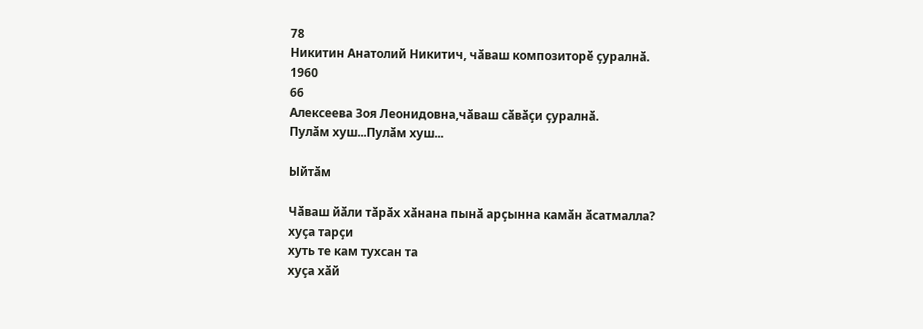78
Никитин Анатолий Никитич, чӑваш композиторӗ ҫуралнӑ.
1960
66
Алексеева Зоя Леонидовна,чӑваш сӑвӑҫи ҫуралнӑ.
Пулӑм хуш...Пулӑм хуш...

Ыйтӑм

Чӑваш йӑли тӑрӑх хӑнана пынӑ арҫынна камӑн ӑсатмалла?
хуҫа тарҫи
хуть те кам тухсан та
хуҫа хӑй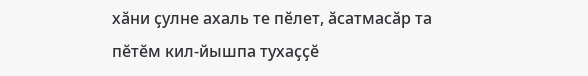хӑни ҫулне ахаль те пӗлет, ӑсатмасӑр та
пӗтӗм кил-йышпа тухаҫҫӗ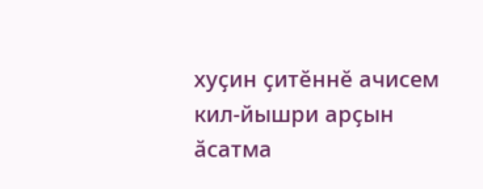хуҫин ҫитӗннӗ ачисем
кил-йышри арҫын
ӑсатма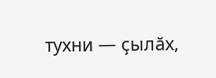тухни — ҫылӑх,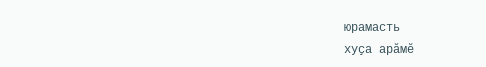юрамасть
хуҫа арӑмӗ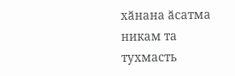хӑнана ӑсатма никам та тухмасть